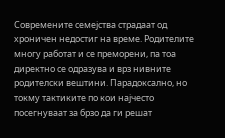Современите семејства страдаат од хроничен недостиг на време. Родителите многу работат и се преморени, па тоа директно се одразува и врз нивните родителски вештини. Парадоксално, но токму тактиките по кои најчесто посегнуваат за брзо да ги решат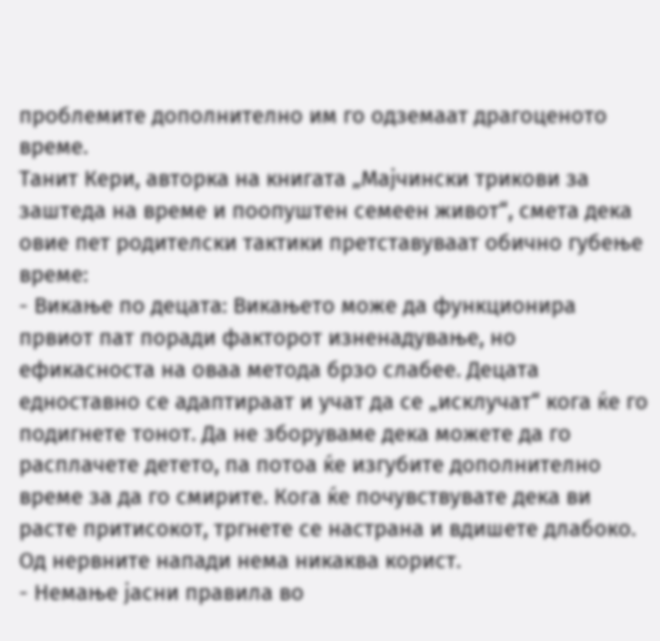проблемите дополнително им го одземаат драгоценото време.
Танит Кери, авторка на книгата „Мајчински трикови за заштеда на време и поопуштен семеен живот“, смета дека овие пет родителски тактики претставуваат обично губење време:
- Викање по децата: Викањето може да функционира првиот пат поради факторот изненадување, но ефикасноста на оваа метода брзо слабее. Децата едноставно се адаптираат и учат да се „исклучат“ кога ќе го подигнете тонот. Да не зборуваме дека можете да го расплачете детето, па потоа ќе изгубите дополнително време за да го смирите. Кога ќе почувствувате дека ви расте притисокот, тргнете се настрана и вдишете длабоко. Од нервните напади нема никаква корист.
- Немање јасни правила во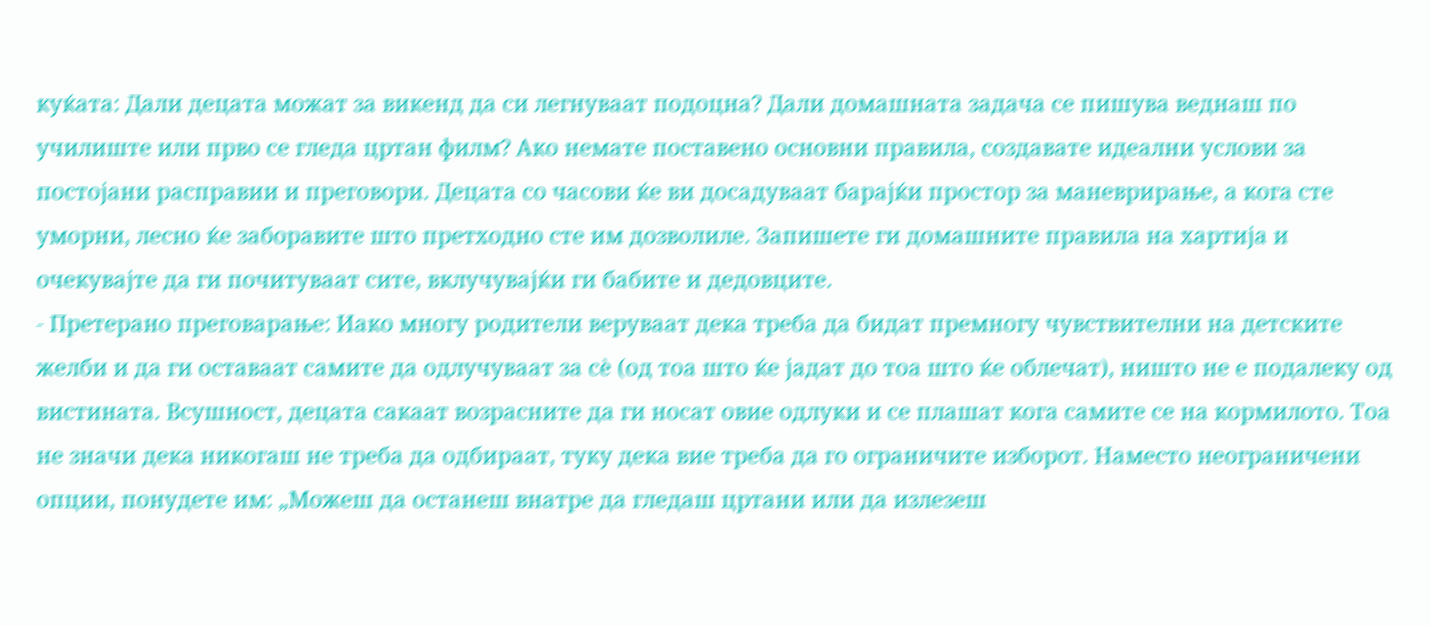куќата: Дали децата можат за викенд да си легнуваат подоцна? Дали домашната задача се пишува веднаш по училиште или прво се гледа цртан филм? Ако немате поставено основни правила, создавате идеални услови за постојани расправии и преговори. Децата со часови ќе ви досадуваат барајќи простор за маневрирање, а кога сте уморни, лесно ќе заборавите што претходно сте им дозволиле. Запишете ги домашните правила на хартија и очекувајте да ги почитуваат сите, вклучувајќи ги бабите и дедовците.
- Претерано преговарање: Иако многу родители веруваат дека треба да бидат премногу чувствителни на детските желби и да ги оставаат самите да одлучуваат за сè (од тоа што ќе јадат до тоа што ќе облечат), ништо не е подалеку од вистината. Всушност, децата сакаат возрасните да ги носат овие одлуки и се плашат кога самите се на кормилото. Тоа не значи дека никогаш не треба да одбираат, туку дека вие треба да го ограничите изборот. Наместо неограничени опции, понудете им: „Можеш да останеш внатре да гледаш цртани или да излезеш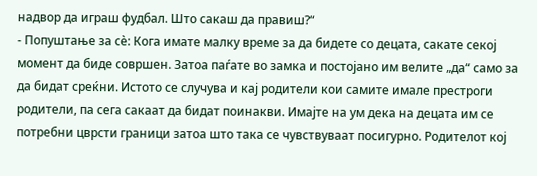надвор да играш фудбал. Што сакаш да правиш?“
- Попуштање за сè: Кога имате малку време за да бидете со децата, сакате секој момент да биде совршен. Затоа паѓате во замка и постојано им велите „да“ само за да бидат среќни. Истото се случува и кај родители кои самите имале престроги родители, па сега сакаат да бидат поинакви. Имајте на ум дека на децата им се потребни цврсти граници затоа што така се чувствуваат посигурно. Родителот кој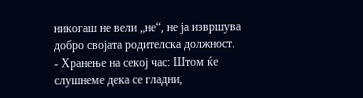никогаш не вели „не“, не ја извршува добро својата родителска должност.
- Хранење на секој час: Штом ќе слушнеме дека се гладни,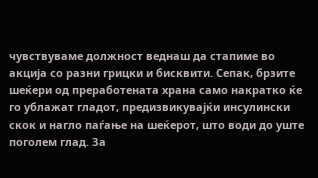чувствуваме должност веднаш да стапиме во акција со разни грицки и бисквити. Сепак, брзите шеќери од преработената храна само накратко ќе го ублажат гладот, предизвикувајќи инсулински скок и нагло паѓање на шеќерот, што води до уште поголем глад. За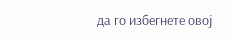да го избегнете овој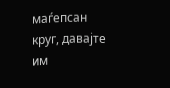маѓепсан круг, давајте им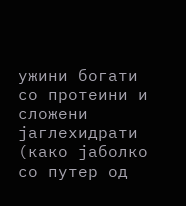ужини богати со протеини и сложени јаглехидрати (како јаболко со путер од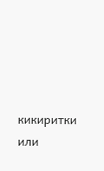кикиритки или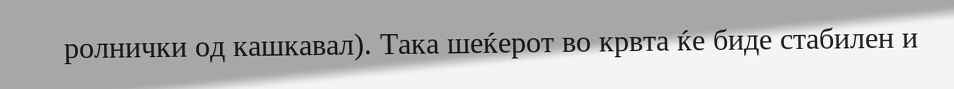ролнички од кашкавал). Така шеќерот во крвта ќе биде стабилен и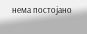нема постојано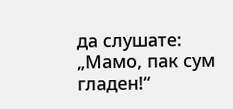да слушате: „Мамо, пак сум гладен!“